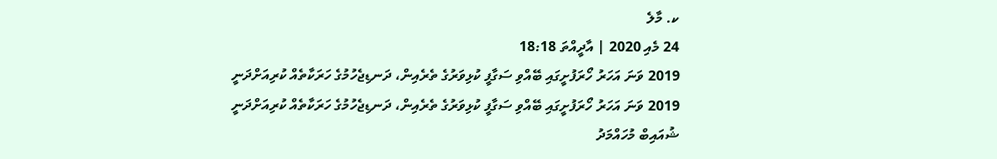ކ. މާލެ
24 މެއި 2020 | އާދީއްތަ 18:18
2019 ވަނަ އަހަރު ހޯރަފުށީގައި ބޭއްވި ސަގާފީ ކުޅިވަރުގެ ތެރެއިން، ދަނޑިޖެހުމުގެ ހަރަކާތެއް ކުރިއަށްދަނީ
2019 ވަނަ އަހަރު ހޯރަފުށީގައި ބޭއްވި ސަގާފީ ކުޅިވަރުގެ ތެރެއިން، ދަނޑިޖެހުމުގެ ހަރަކާތެއް ކުރިއަށްދަނީ
ޝުއައިބް މުހައްމަދު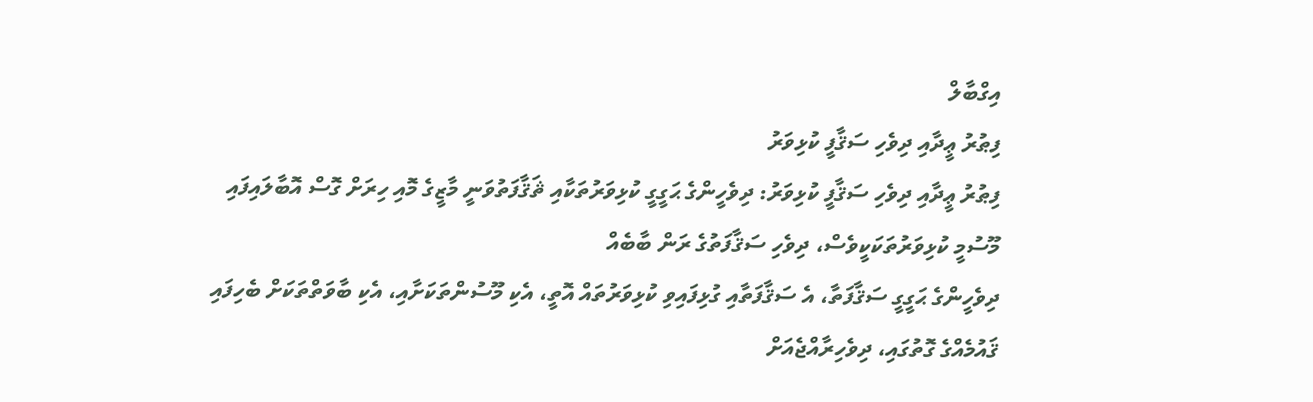އިގްބާލް
ފިޠުރު ޢީދާއި ދިވެހި ސަޤާފީ ކުޅިވަރު
ފިޠުރު ޢީދާއި ދިވެހި ސަޤާފީ ކުޅިވަރު: ދިވެހީންގެ ޙަގީގީ ކުޅިވަރުތަކާއި ޘަޤާފަތުވަނީ މާޒީގެ މޮއި ހިރަށް ގޮސް އޮބާލައިފައި
މޫސުމީ ކުޅިވަރުތަކަކީވެސް، ދިވެހި ސަޤާފަތުގެ ރަން ބާބެއް
ދިވެހީންގެ ޙަގީގީ ސަޤާފަތާ، އެ ސަޤާފަތާއި ގުޅިފައިވި ކުޅިވަރުތައް އޮތީ، އެކި މޫސުންތަކަށާއި، އެކި ބާވަތްތަކަށް ބެހިފައި
ޤައުމެއްގެ ގޮތުގައި، ދިވެހިރާއްޖެއަށް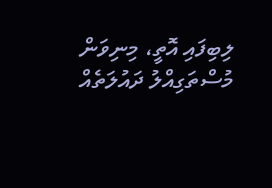ލިބިފައި އޮތީ، މިނިވަން މުސްތަގިއްލު ދައުލަތެއް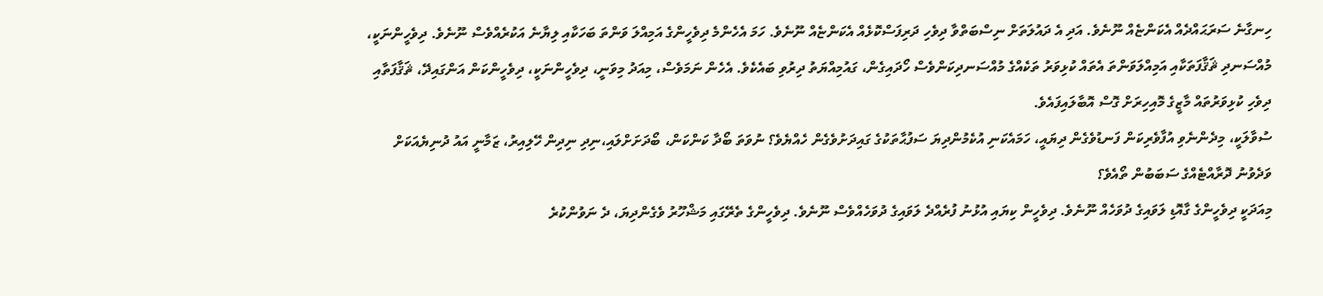ހިނގާނެ ސަރަޙައްދެއް އެކަންޏެއް ނޫނެވެ. އަދި އެ ދައުލަތަށް ނިސްބަތްވާ ދިވެހި ދަރިފަސްކޮޅެއް އެކަންޏެއް ނޫނެވެ. ހަމަ އެހެންމެ ދިވެހީންގެ އަމިއްލަ ވަންތަ ބަހަކާއި ލިޔާނެ އަކުރެއްވެސް ނޫނެވެ. ދިވެހީންނަކީ، މުއްސަނދި ޘަޤާފަތަކާއި އަމިއްލަވަންތަ އެތައް ކުޅިވަރު ތަކެއްގެ މުއްސަނދިކަންވެސް ހޯދައިގެން، ގައުމިއްޔަތު ދިރުވި ބައެކެވެ. އެހެން ނަމަވެސް، މިއަދު މިވަނީ، ދިވެހީންނަކީ، ދިވެހީންކަން އަންގައިދޭ، ޘަޤާފަތާއި ދިވެހި ކުޅިވަރުތައް މާޒީގެ މޮއިހިރަށް ގޮސް އޮބާލައިފައެވެ.
ސުވާލަކީ، މިދެންނެވި އުފާވެރިކަން ފަނޑުވެގެން ދިޔައީ، ހަމައެކަނި އުކެމުންދިޔަ ސަފުޙާތަކުގެ ގައިދަށުވެގެން ހެއްޔެވެ؟ ނުވަތަ ބޯދާ ކަންކަން، ބޯދަށަށްލައި،ނިދި ނިދިން ހޭލިއިރު، ޒަމާނީ އައު ދުނިޔެއަކަށް ވަދެވުނު ދޮރާއްޓެއްގެ ސަބަބުން ތޯއެވެ؟
މިއަދަކީ ދިވެހީންގެ ގާއޮޑި ލަވައިގެ ދުވަހެއް ނޫނެވެ. ދިވެހީން ކިޔައި އުޅުނު ފުރެއްދެ ލަވައިގެ ދުވަހެއްވެސް ނޫނެވެ. ދިވެހީންގެ ތެރޭގައި މަޝްހޫރު ވެގެންދިޔަ، ދެ ނަވުންކުރެ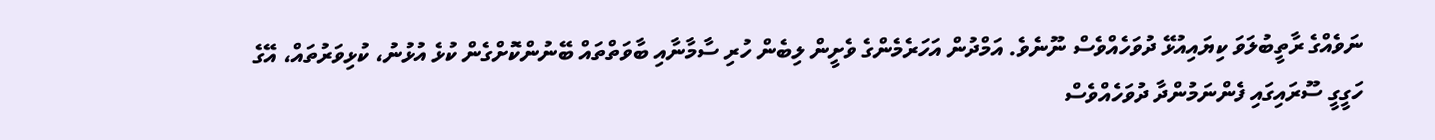ނަވެއްގެ ރާތީބުލަވަ ކިޔައިއުޅޭ ދުވަހެއްވެސް ނޫނެވެ. އަމްދުން އަހަރެމެންގެ ވެށީން ލިބެން ހުރި ސާމާނާއި ބާވަތްތައް ބޭނުންކޮށްގެން ކުޅެ އުޅުނު، ކުޅިވަރުތައް، އޭގެ ހަގީގީ ސޫރައިގައި ފެންނަމުންދާ ދުވަހެއްވެސް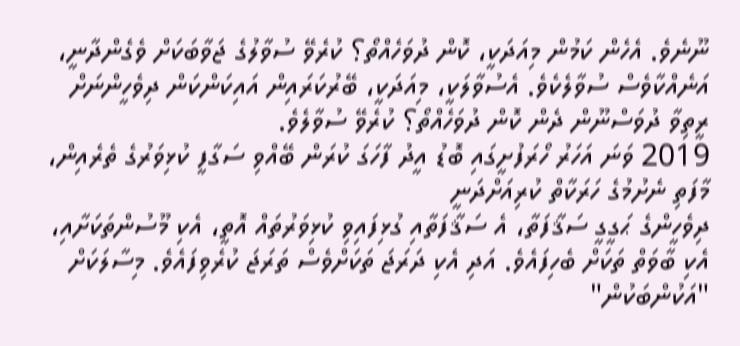ނޫނެވެ. އެހެން ކަމުން މިއަދަކީ، ކޮން ދުވަހެއްތޯ؟ ކުރެވޭ ސުވާލުގެ ޖަވާބަކަށް ވެގެންދާނީ، އަނެއްކާވެސް ސުވާލެކެވެ. އެސުވާލަކީ، މިއަދަކީ، ބޭރުކަރައިން އައިކަންކަން ދިވެހީންނަށް ރީތިވާ ދުވަސްނޫން ދެން ކޮން ދުވަހެއްތޯ؟ ކުރެވޭ ސުވާލެވެ.
2019 ވަނަ އަހަރު ހޯރަފުށީގައި ބޮޑު އީދު ފާހަގަ ކުރަން ބޭއްވި ސަގާފީ ކުޅިވަރުގެ ތެރެއިން، މާފަތި ނެށުމުގެ ހަރަކާތް ކުރިއަށްދަނީ
ދިވެހީންގެ ޙަގީގީ ސަޤާފަތާ، އެ ސަޤާފަތާއި ގުޅިފައިވި ކުޅިވަރުތައް އޮތީ، އެކި މޫސުންތަކަށާއި، އެކި ބާވަތް ތަކަށް ބެހިފައެވެ. އަދި އެކި ދަރަޖަ ތަކަށްވެސް ތަރަޖަ ކުރެވިފައެވެ. މިސާލަކަށް "އަކުންބަކުން"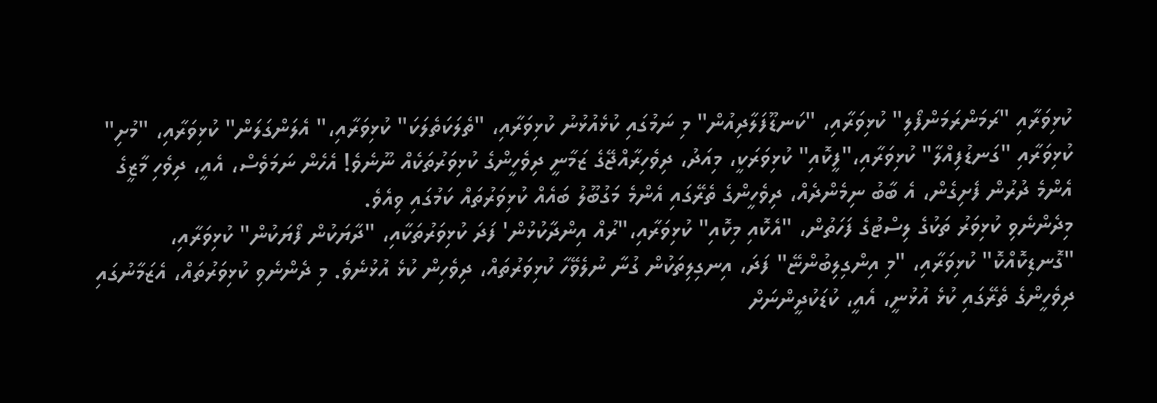ކުޅިވަރާއި "ރަމަންރަމަންފޯލި" ކުޅިވަރާއި، "ކަނޑޫފަލާދިއުން" މި ނަމުގައި ކުޅެއުޅުނު ކުޅިވަރާއި، "ތެލަކަތެލަކަ" ކުޅިވަރާއި،" އެލަންގަލަން" ކުޅިވަރާއި، "މުށި" ކުޅިވަރާއި "ގަނޑުފިއްލާ" ކުޅިވަރާއި،"ފީކޮއި" ކުޅިވަރަކީ، މިއަދު، ދިވެހިރާއްޖޭގެ ޒަމާނީ ދިވެހީންގެ ކުޅިވަރުތަކެއް ނޫނެވެ! އެހެން ނަމަވެސް، އެއީ، ދިވެހި މާޒީގެ އެންމެ ދުރުން ފެށިގެން، އެ ބާބު ނިމެންދެއް، ދިވެހީންގެ ތެރޭގައި އެންމެ މަގުބޫލު ބައެއް ކުޅިވަރުތައް ކަމުގައި ވިއެވެ.
މިދެންނެވި ކުޅިވަރު ތަކުގެ ލިސްޓުގެ ފަހަތުން، "އެކޮއި މިކޮއި" ކުޅިވަރާއި،"ރުއް އިންދާކުޅުން' ފަދަ ކުޅިވަރުތަކާއި، "ދާޔަކުން ފޯޔަކުން" ކުޅިވަރާއި، "ގޮނޑިކޮއްކޮ" ކުޅިވަރާއި، "މި އިންގިލިބުންޏޭ" ފަދަ، އިނގިލިތަކުން ގުނާ ނުލެވޭހާ ކުޅިވަރުތައް، ދިވެހިން ކުޅެ އުޅުނެވެ. މި ދެންނެވި ކުޅިވަރުތައް، އެޒަމާނުގައި ދިވެހީންގެ ތެރޭގައި ކުޅެ އުޅުނީ، އެއީ، ކުޑަކުދީންނަށް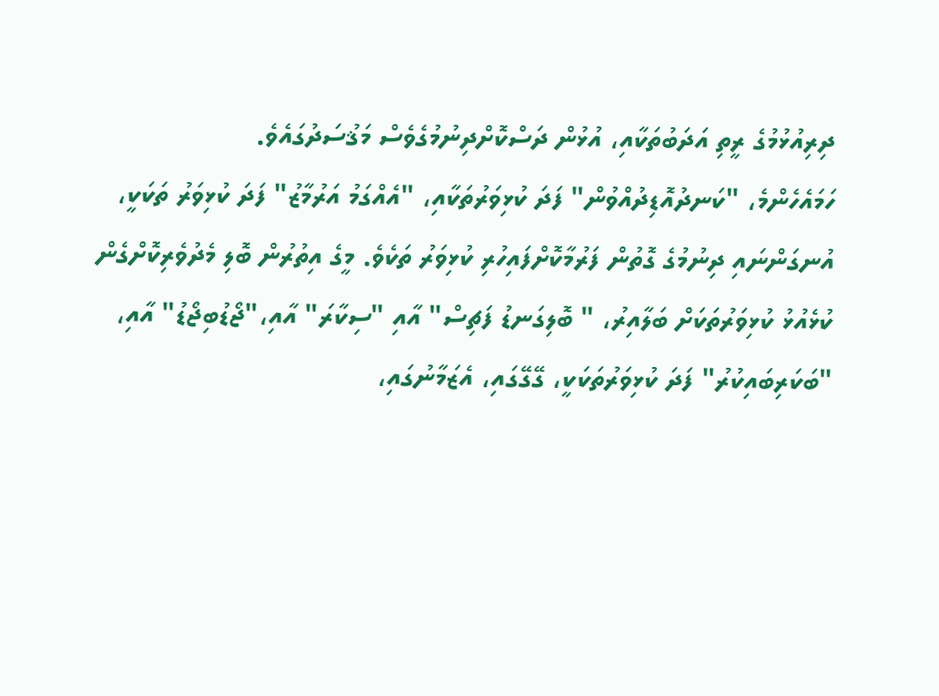ދިރިއުޅުމުގެ ރީތި އަދަބުތަކާއި، އުޅުން ދަސްކޮށްދިނުމުގެވެސް މަޤުސަދުގައެވެ.
ހަމައެހެންމެ، "ކަނދުއޮޑިދުއްވުން" ފަދަ ކުޅިވަރުތަކާއި، "އެއްގަމު އަރުމާޒު" ފަދަ ކުޅިވަރު ތަކަކީ، އުނގަންނައި ދިނުމުގެ ގޮތުން ފަރުމާކޮށްފައިހުރި ކުޅިވަރު ތަކެވެ. މީގެ އިތުރުން ބޮލި މެދުވެރިކޮށްގެން ކުޅެއުޅު ކުޅިވަރުތަކަށް ބަލާއިރު، " ބޮލިގަނޑު ފަޗިސް" އާއި "ސިކާރަ" އާއި،"ޖޯޑުބިޖޯޑު" އާއި، "ބަކަރިބައިކުރު" ފަދަ ކުޅިވަރުތަކަކީ، ގޭގޭގައި، އެޒަމާނުގައި،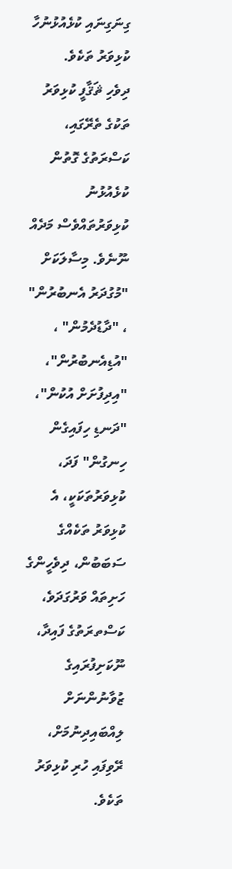ގިނަގިނައި ކުޅެއުޅުނުހާ ކުޅިވަރު ތަކެވެ.
ދިވެހި ޘަޤާފީ ކުޅިވަރު ތަކުގެ ތެރޭގައި، ކަސްރަތުގެ ގޮތުން ކުޅެއުޅުނު ކުޅިވަރުތައްވެސް މަދެއް ނޫނެވެ. މިސާލަކަށް "މުގުދަރު އެނބުރުން" ، "ދާޑުދެމުން" ، "އުޑިއެނބުރުން"، "އިދިފުށަށް އުކުން"، "ދަނޑި ހިފައިގެން ހިނގުން" ފަދަ، ކުޅިވަރުތަކަކީ، އެ ކުޅިވަރު ތަކެއްގެ ސަބަބުން، ދިވެހީންގެ ހަށިތައް ވަރުގަދަވެ، ކަސްތރަތުގެ ފައިދާ، ނޫކަށިފުރައިގެ ޒުވާނުންނަށް ލިއްބައިދިނުމަށް، ރޭވިފައި ހުރި ކުޅިވަރު ތަކެވެ.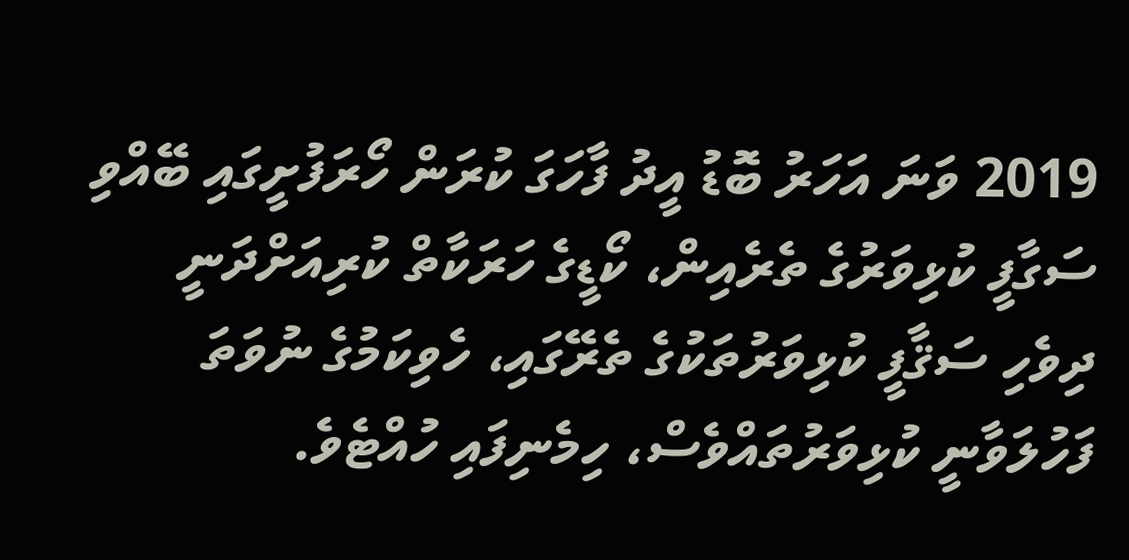2019 ވަނަ އަހަރު ބޮޑު އީދު ފާހަގަ ކުރަން ހޯރަފުށީގައި ބޭއްވި ސަގާފީ ކުޅިވަރުގެ ތެރެއިން، ކޯޑީގެ ހަރަކާތް ކުރިއަށްދަނީ
ދިވެހި ސަޤާފީ ކުޅިވަރުތަކުގެ ތެރޭގައި، ހެވިކަމުގެ ނުވަތަ ފަހުލަވާނީ ކުޅިވަރުތައްވެސް، ހިމެނިފައި ހުއްޓެވެ.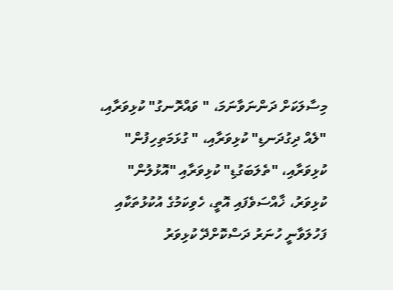މިސާލަކަށް ދަންނަވާނަމަ، " ވައްރޮނގު" ކުޅިވަރާއި، "ލެއް ދިގުދަނޑި" ކުޅިވަރާއި، " ގުޅަމަތިހިފުން" ކުޅިވަރާއި، "ތެލަބަގުޑި" ކުޅިވަރާއި "އޮޅުލުން" ކުޅިވަރު، ޚާއްސަވެފައި އޮތީ، ހެވިކަމުގެ އުކުޅުތަކާއި ފަހުލަވާނީ ހުނަރު ދަސްކޮށްދޭ ކުޅިވަރު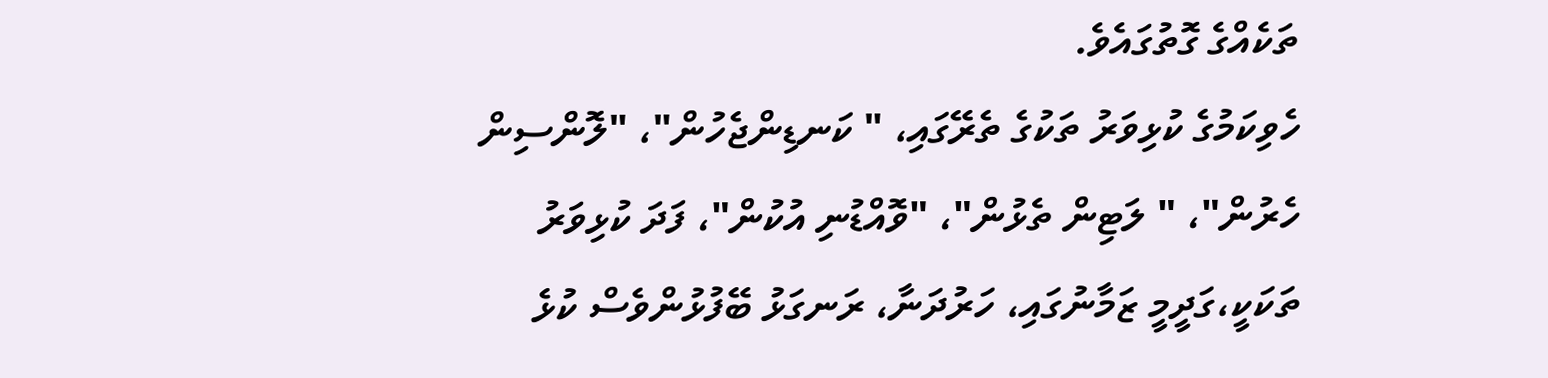ތަކެއްގެ ގޮތުގައެވެ.
ހެވިކަމުގެ ކުޅިވަރު ތަކުގެ ތެރޭގައި، " ކަނޑިންޖެހުން"، "ލޮންސިން ހެރުން"، " ލަޓިން ތެޅުން"، "ވޮއްޑުނި އުކުން"، ފަދަ ކުޅިވަރު ތަކަކީ،ގަދީމީ ޒަމާނުގައި، ހަރުދަނާ، ރަނގަޅު ބޭފުޅުންވެސް ކުޅެ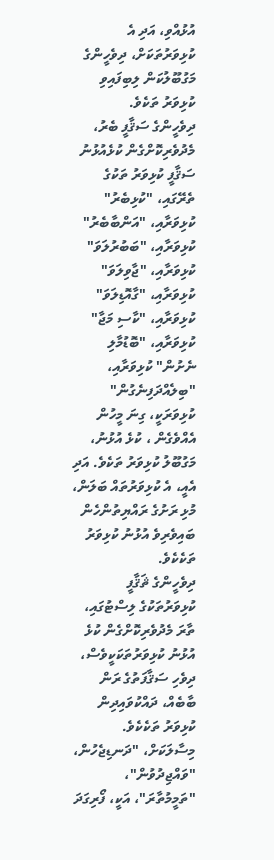އުޅުއްވި، އަދި އެ ކުޅިވަރުތަކަށް، ދިވެހީންގެ މަގުބޫލުކަން ލިބިފައިވި ކުޅިވަރު ތަކެވެ.
ދިވެހީންގެ ސަޤާފީ ބެރު، މެދުވެރިކޮށްގެން ކުޅެއުޅުނު ސަޤާފީ ކުޅިވަރު ތަކުގެ ތެރޭގައި، "ކުޅިބެރު" ކުޅިވަރާއި، "އަންބާބެރު" ކުޅިވަރާއި، "ބަބުރުލަވަ" ކުޅިވަރާއި، "ޖާވިލަވަ" ކުޅިވަރާއި، "ގާއޮޑިލަވަ" ކުޅިވަރާއި، "ކާސި މަޖާ" ކުޅިވަރާއި، "ބޮޑުމާލި ނެށުން" ކުޅިވަރާއި، "ބިލެއްދަފިނެގުން" ކުޅިވަރަކީ، ގިނަ މީހުން އެއްވެގެން ، ކުޅެ އުޅުނު، މަގުބޫލު ކުޅިވަރު ތަކެވެ. އަދި އެއީ، އެ ކުޅިވަރުތައް ބަލަން، މުޅި ރަށުގެ ރައްޔިތުންހެން ބައިވެރިވެ އުޅުނު ކުޅިވަރު ތަކެކެވެ.
ދިވެހީންގެ ޘަޤާފީ ކުޅިވަރުތަކުގެ ލިސްޓުގައި، ތާރަ މެދުވެރިކޮށްގެން ކުޅެ އުޅުނު ކުޅިވަރުތަކަކީވެސް، ދިވެހި ސަޤާފަތުގެ ރަން ބާބެއް، ދައްކުވައިދިން ކުޅިވަރު ތަކެކެވެ. މިސާލަކަށް، "ދަނޑިޖެހުން، "ވައްޖިދުވުން"، "ތަމީމުތާރަ"، އަކީ، ފޯރިގަދަ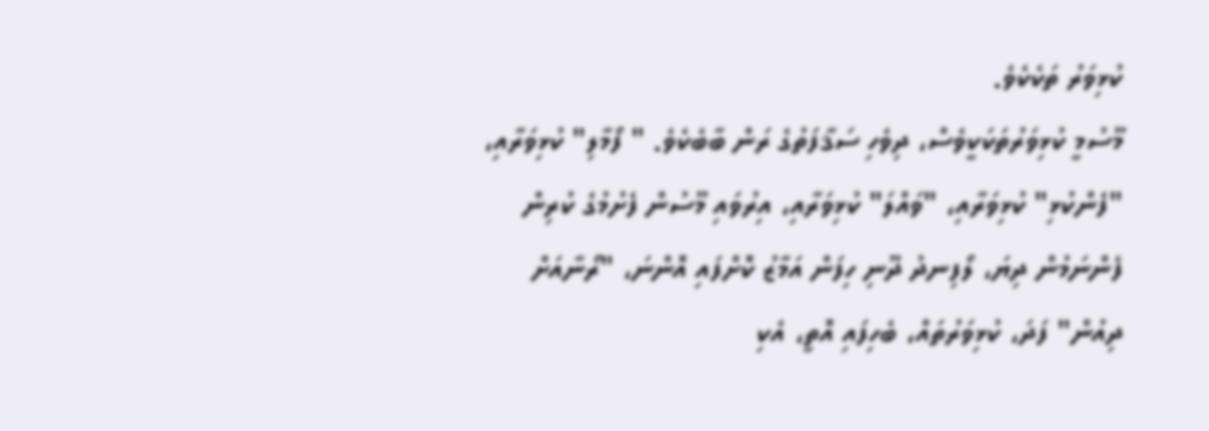ކުޅިވަރު ތަކެކެވެ.
މޫސުމީ ކުޅިވަރުތަކަކީވެސް، ދިވެހި ސަޤާފަތުގެ ރަން ބާބެކެވެ. " ފޯމާލި" ކުޅިވަރާއި، "ފެންކުޅި" ކުޅިވަރާއި، "ވައްލަ" ކުޅިވަރާއި، އިރުވައި މޫސުން ފެށުމުގެ ކުރިން ފެންނަމުން ދިޔަ، ލޯފިނދު ދޫނި ހިފަން އަމާޒު ކޮށްފައި އޮންނަ، "ރޯނާއަށް ދިއުން" ފަދަ، ކުޅިވަރުތައް، ބެހިފައި އޮތީ، އެކި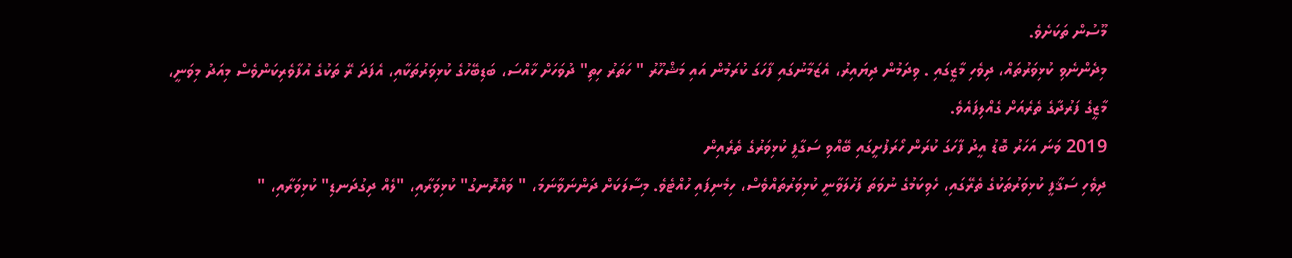މޫސުން ތަކަށެވެ.
މިދެންނެވި ކުޅިވަރުތައް، ދިވެހި މާޒީގައި . ވިދަމުން ދިޔައިރު، އެޒަމާނުގައި ފާހަގަ ކުރަމުން އައި މަޝްހޫރު " ހަތަރު ހިތި" ދުވަހަށް ޚާއްސަ، ބަޑިބޭހުގެ ކުޅިވަރުތަކާއި، އެފަދަ ރޭ ތަކުގެ އުފާވެރިކަންވެސް މިއަދު މިވަނީ، މާޒީގެ ފަރުދާގެ ތެރެއަށް ގެއްލިފައެވެ.
2019 ވަނަ އަހަރު ބޮޑު އީދު ފާހަގަ ކުރަން ހޯރަފުށީގައި ބޭއްވި ސަގާފީ ކުޅިވަރުގެ ތެރެއިން
ދިވެހި ސަޤާފީ ކުޅިވަރުތަކުގެ ތެރޭގައި، ހެވިކަމުގެ ނުވަތަ ފަހުލަވާނީ ކުޅިވަރުތައްވެސް، ހިމެނިފައި ހުއްޓެވެ. މިސާލަކަށް ދަންނަވާނަމަ، " ވައްރޮނގު" ކުޅިވަރާއި، "ލެއް ދިގުދަނޑި" ކުޅިވަރާއި، "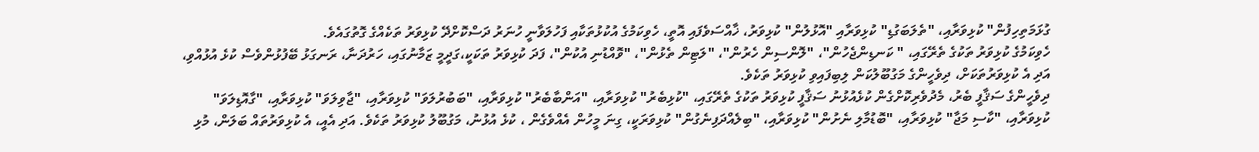ގުޅަމަތިހިފުން" ކުޅިވަރާއި، "ތެލަބަގުޑި" ކުޅިވަރާއި "އޮޅުލުން" ކުޅިވަރު، ޚާއްސަވެފައި އޮތީ، ހެވިކަމުގެ އުކުޅުތަކާއި ފަހުލަވާނީ ހުނަރު ދަސްކޮށްދޭ ކުޅިވަރު ތަކެއްގެ ގޮތުގައެވެ.
ހެވިކަމުގެ ކުޅިވަރު ތަކުގެ ތެރޭގައި، " ކަނޑިންޖެހުން"، "ލޮންސިން ހެރުން"، "ލަޓިން ތެޅުން"، "ވޮއްޑުނި އުކުން"، ފަދަ ކުޅިވަރު ތަކަކީ،ގަދީމީ ޒަމާނުގައި، ހަރުދަނާ، ރަނގަޅު ބޭފުޅުންވެސް ކުޅެ އުޅުއްވި، އަދި އެ ކުޅިވަރުތަކަށް، ދިވެހީންގެ މަގުބޫލުކަން ލިބިފައިވި ކުޅިވަރު ތަކެވެ.
ދިވެހީންގެ ސަޤާފީ ބެރު، މެދުވެރިކޮށްގެން ކުޅެއުޅުނު ސަޤާފީ ކުޅިވަރު ތަކުގެ ތެރޭގައި، "ކުޅިބެރު" ކުޅިވަރާއި، "އަންބާބެރު" ކުޅިވަރާއި، "ބަބުރުލަވަ" ކުޅިވަރާއި، "ޖާވިލަވަ" ކުޅިވަރާއި، "ގާއޮޑިލަވަ" ކުޅިވަރާއި، "ކާސި މަޖާ" ކުޅިވަރާއި، "ބޮޑުމާލި ނެށުން" ކުޅިވަރާއި، "ބިލެއްދަފިނެގުން" ކުޅިވަރަކީ، ގިނަ މީހުން އެއްވެގެން ، ކުޅެ އުޅުނު، މަގުބޫލު ކުޅިވަރު ތަކެވެ. އަދި އެއީ، އެ ކުޅިވަރުތައް ބަލަން، މުޅި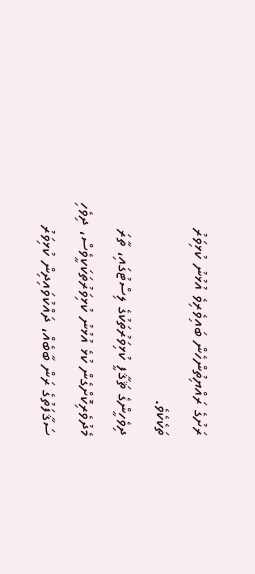ރަށުގެ ރައްޔިތުންހެން ބައިވެރިވެ އުޅުނު ކުޅިވަރު ތަކެކެވެ.
ދިވެހީންގެ ޘަޤާފީ ކުޅިވަރުތަކުގެ ލިސްޓުގައި، ތާރަ މެދުވެރިކޮށްގެން ކުޅެ އުޅުނު ކުޅިވަރުތަކަކީވެސް، ދިވެހި ސަޤާފަތުގެ ރަން ބާބެއް، ދައްކުވައިދިން ކުޅިވަރު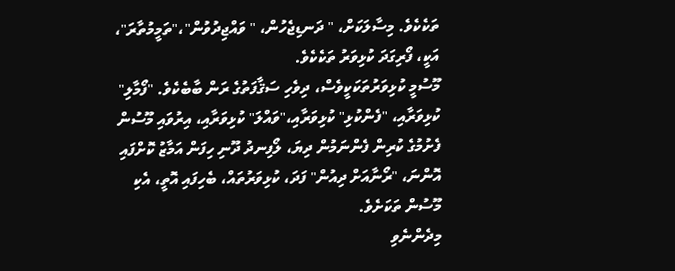ތަކެކެވެ. މިސާލަކަށް، " ދަނޑިޖެހުން، " ވައްޖިދުވުން"،"ތަމީމުތާރަ"، އަކީ، ފޯރިގަދަ ކުޅިވަރު ތަކެކެވެ.
މޫސުމީ ކުޅިވަރުތަކަކީވެސް، ދިވެހި ސަޤާފަތުގެ ރަން ބާބެކެވެ. "ފޯމާލި" ކުޅިވަރާއި، "ފެންކުޅި" ކުޅިވަރާއި،"ވައްލަ" ކުޅިވަރާއި، އިރުވައި މޫސުން ފެށުމުގެ ކުރިން ފެންނަމުން ދިޔަ، ލޯފިނދު ދޫނި ހިފަން އަމާޒު ކޮށްފައި އޮންނަ، "ރޯނާއަށް ދިއުން" ފަދަ، ކުޅިވަރުތައް، ބެހިފައި އޮތީ، އެކި މޫސުން ތަކަށެވެ.
މިދެންނެވި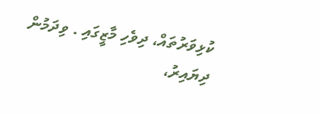ކުޅިވަރުތައް، ދިވެހި މާޒީގައި . ވިދަމުން ދިޔައިރު،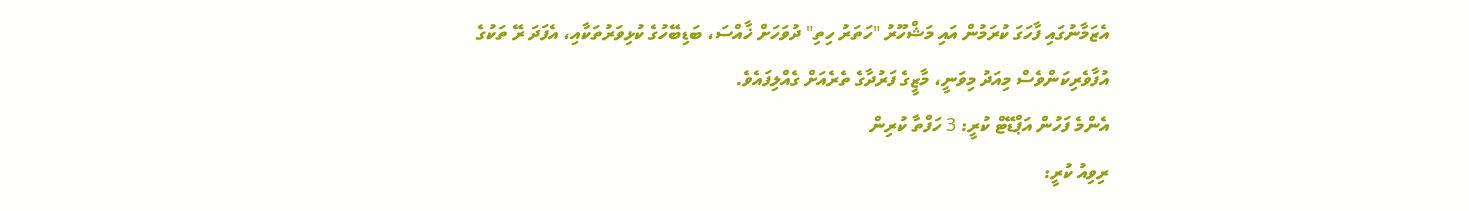އެޒަމާނުގައި ފާހަގަ ކުރަމުން އައި މަޝްހޫރު "ހަތަރު ހިތި" ދުވަހަށް ޚާއްސަ، ބަޑިބޭހުގެ ކުޅިވަރުތަކާއި، އެފަދަ ރޭ ތަކުގެ އުފާވެރިކަންވެސް މިއަދު މިވަނީ، މާޒީގެ ފަރުދާގެ ތެރެއަށް ގެއްލިފައެވެ.
އެންމެ ފަހުން އަޕްޑޭޓް ކުރީ: 3 ހަފްތާ ކުރިން
ރިވިއު ކުރީ: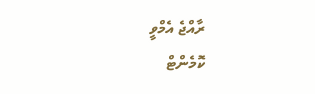ރާއްޖެ އެމްވީ
ކޮމެންޓް